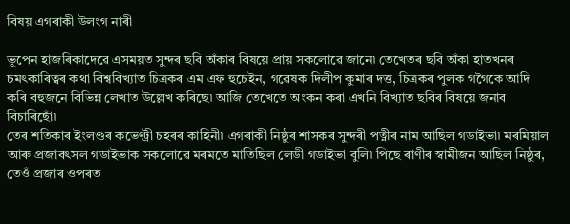বিষয় এগৰাকী উলংগ নাৰী

ভূপেন হাজৰিকাদেৱে এসময়ত সুন্দৰ ছবি অঁকাৰ বিষয়ে প্ৰায় সকলোৱে জানে৷ তেখেতৰ ছবি অঁকা হাতখনৰ চমৎকাৰিত্বৰ কথা বিশ্ববিখ্যাত চিত্ৰকৰ এম এফ হুচেইন, গৱেষক দিলীপ কুমাৰ দত্ত, চিত্ৰকৰ পুলক গগৈকে আদি কৰি বহুজনে বিভিন্ন লেখাত উল্লেখ কৰিছে৷ আজি তেখেতে অংকন কৰা এখনি বিখ্যাত ছবিৰ বিষয়ে জনাব বিচাৰিছোঁ৷
তেৰ শতিকাৰ ইংলণ্ডৰ কভেণ্ট্ৰী চহৰৰ কাহিনী৷ এগৰাকী নিষ্ঠুৰ শাসকৰ সুন্দৰী পত্নীৰ নাম আছিল গডাইভা৷ মৰমিয়াল আৰু প্ৰজাবৎসল গডাইভাক সকলোৱে মৰমতে মাতিছিল লেডী গডাইভা বুলি৷ পিছে ৰাণীৰ স্বামীজন আছিল নিষ্ঠুৰ, তেওঁ প্ৰজাৰ ওপৰত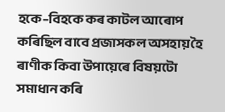হকে–বিহকে কৰ কাটল আৰোপ কৰিছিল বাবে প্ৰজাসকল অসহায় হৈ ৰাণীক কিবা উপায়েৰে বিষয়টো সমাধান কৰি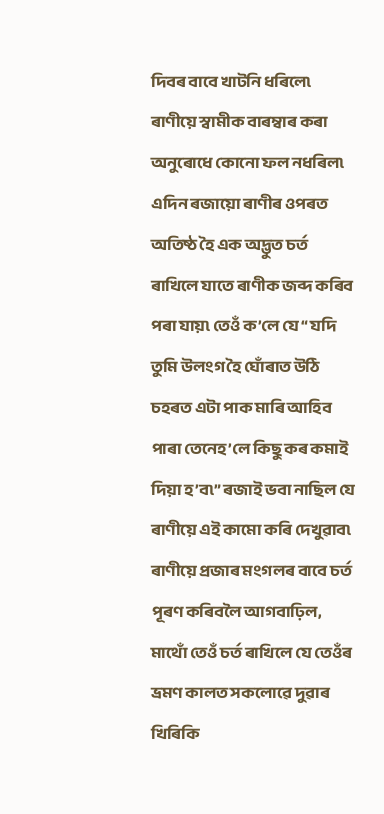দিবৰ বাবে খাটনি ধৰিলে৷ ৰাণীয়ে স্বামীক বাৰম্বাৰ কৰা অনুৰোধে কোনো ফল নধৰিল৷ এদিন ৰজায়ো ৰাণীৰ ওপৰত অতিষ্ঠ হৈ এক অদ্ভুত চৰ্ত ৰাখিলে যাতে ৰাণীক জব্দ কৰিব পৰা যায়৷ তেওঁ ক’লে যে “ যদি তুমি উলংগ হৈ ঘোঁৰাত উঠি চহৰত এটা পাক মাৰি আহিব পাৰা তেনেহ’লে কিছু কৰ কমাই দিয়া হ’ব৷” ৰজাই ভবা নাছিল যে ৰাণীয়ে এই কামো কৰি দেখুৱাব৷ ৰাণীয়ে প্ৰজাৰ মংগলৰ বাবে চৰ্ত পূৰণ কৰিবলৈ আগবাঢ়িল, মাথোঁ তেওঁ চৰ্ত ৰাখিলে যে তেওঁৰ ভ্ৰমণ কালত সকলোৱে দুৱাৰ খিৰিকি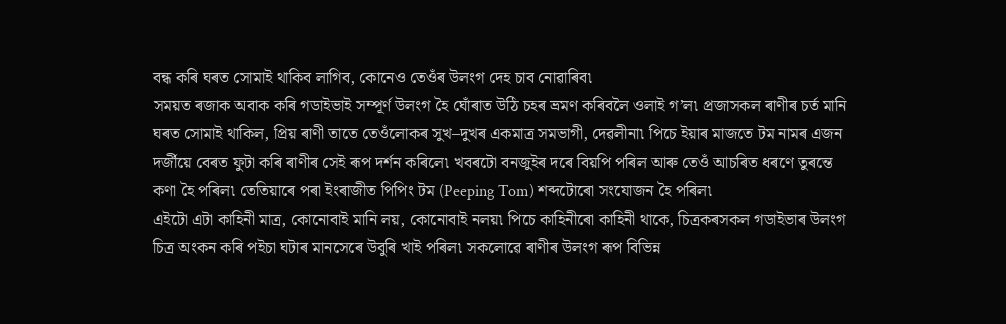বন্ধ কৰি ঘৰত সোমাই থাকিব লাগিব, কোনেও তেওঁৰ উলংগ দেহ চাব নোৱাৰিব৷
সময়ত ৰজাক অবাক কৰি গডাইভাই সম্পূৰ্ণ উলংগ হৈ ঘোঁৰাত উঠি চহৰ ভ্ৰমণ কৰিবলৈ ওলাই গ’ল৷ প্ৰজাসকল ৰাণীৰ চৰ্ত মানি ঘৰত সোমাই থাকিল, প্ৰিয় ৰাণী তাতে তেওঁলোকৰ সুখ–দুখৰ একমাত্ৰ সমভাগী, দেৱলীনা৷ পিচে ইয়াৰ মাজতে টম নামৰ এজন দৰ্জীয়ে বেৰত ফুটা কৰি ৰাণীৰ সেই ৰূপ দৰ্শন কৰিলে৷ খবৰটো বনজুইৰ দৰে বিয়পি পৰিল আৰু তেওঁ আচৰিত ধৰণে তুৰন্তে কণা হৈ পৰিল৷ তেতিয়াৰে পৰা ইংৰাজীত পিপিং টম (Peeping Tom) শব্দটোৰো সংযোজন হৈ পৰিল৷
এইটো এটা কাহিনী মাত্ৰ, কোনোবাই মানি লয়, কোনোবাই নলয়৷ পিচে কাহিনীৰো কাহিনী থাকে, চিত্ৰকৰসকল গডাইভাৰ উলংগ চিত্ৰ অংকন কৰি পইচা ঘটাৰ মানসেৰে উবুৰি খাই পৰিল৷ সকলোৱে ৰাণীৰ উলংগ ৰূপ বিভিন্ন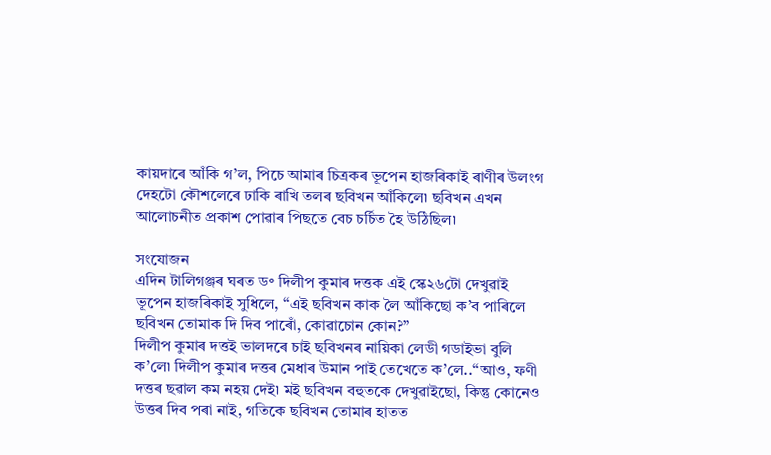কায়দাৰে আঁকি গ’ল, পিচে আমাৰ চিত্ৰকৰ ভূপেন হাজৰিকাই ৰাণীৰ উলংগ দেহটো কৌশলেৰে ঢাকি ৰাখি তলৰ ছবিখন আঁকিলে৷ ছবিখন এখন আলোচনীত প্ৰকাশ পোৱাৰ পিছতে বেচ চৰ্চিত হৈ উঠিছিল৷

সংযোজন
এদিন টালিগঞ্জৰ ঘৰত ড॰ দিলীপ কুমাৰ দত্তক এই স্কে২৬টো দেখুৱাই ভূপেন হাজৰিকাই সুধিলে, ‘‘এই ছবিখন কাক লৈ আঁকিছো ক’ব পাৰিলে ছবিখন তোমাক দি দিব পাৰোঁ, কোৱাচোন কোন?”
দিলীপ কুমাৰ দত্তই ভালদৰে চাই ছবিখনৰ নায়িকা লেডী গডাইভা বুলি ক’লে৷ দিলীপ কুমাৰ দত্তৰ মেধাৰ উমান পাই তেখেতে ক’লে..‘‘আও, ফণী দত্তৰ ছৱাল কম নহয় দেই৷ মই ছবিখন বহুতকে দেখুৱাইছো, কিন্তু কোনেও উত্তৰ দিব পৰা নাই, গতিকে ছবিখন তোমাৰ হাতত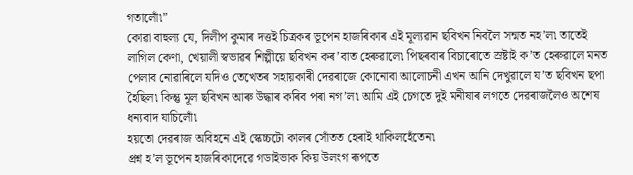গতালোঁ৷”
কোৱা বাহুল্য যে, দিলীপ কুমাৰ দত্তই চিত্ৰকৰ ভূপেন হাজৰিকাৰ এই মূল্যৱান ছবিখন নিবলৈ সন্মত নহ’ল৷ তাতেই লাগিল কেণা, খেয়ালী স্বভাৱৰ শিল্পীয়ে ছবিখন কৰ’বাত হেৰুৱালে৷ পিছৰবাৰ বিচাৰোতে স্ৰষ্টাই ক’ত হেৰুৱালে মনত পেলাব নোৱাৰিলে যদিও তেখেতৰ সহায়কাৰী দেৱৰাজে কোনোবা আলোচনী এখন আনি দেখুৱালে য’ত ছবিখন ছপা হৈছিল৷ কিন্তু মূল ছবিখন আৰু উদ্ধাৰ কৰিব পৰা নগ’ল৷ আমি এই চেগতে দুই মনীষাৰ লগতে দেৱৰাজলৈও অশেষ ধন্যবাদ যাচিলোঁ৷
হয়তো দেৱৰাজ অবিহনে এই স্কেচ্চটো কালৰ সোঁতত হেৰাই থাকিলহেঁতেন৷
প্ৰশ্ন হ’ল ভূপেন হাজৰিকাদেৱে গডাইভাক কিয় উলংগ ৰূপতে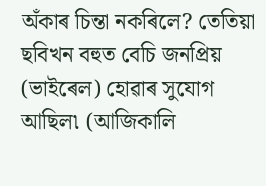অঁকাৰ চিন্তা নকৰিলে? তেতিয়া ছবিখন বহুত বেচি জনপ্ৰিয় (ভাইৰেল) হোৱাৰ সুযোগ আছিল৷ (আজিকালি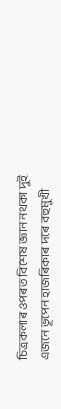চিত্ৰকলাৰ ওপৰত বিশেষ জ্ঞান নথকা দুই এজনে ভূপেন হাজৰিকাৰ দৰে বহুমুখী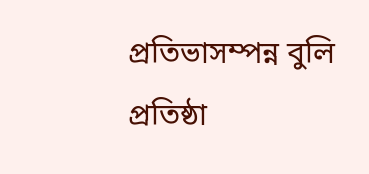প্ৰতিভাসম্পন্ন বুলি প্ৰতিষ্ঠা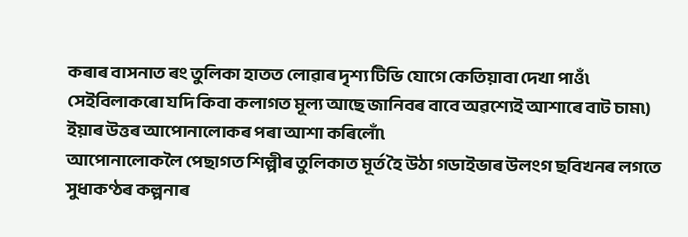কৰাৰ বাসনাত ৰং তুলিকা হাতত লোৱাৰ দৃশ্য টিভি যোগে কেতিয়াবা দেখা পাওঁ৷ সেইবিলাকৰো যদি কিবা কলাগত মূল্য আছে জানিবৰ বাবে অৱশ্যেই আশাৰে বাট চাম৷)
ইয়াৰ উত্তৰ আপোনালোকৰ পৰা আশা কৰিলোঁ৷
আপোনালোকলৈ পেছাগত শিল্পীৰ তুলিকাত মূৰ্ত হৈ উঠা গডাইভাৰ উলংগ ছবিখনৰ লগতে সুধাকণ্ঠৰ কল্পনাৰ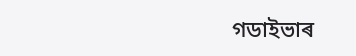গডাইভাৰ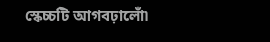স্কেচ্চটি আগবঢ়ালোঁ৷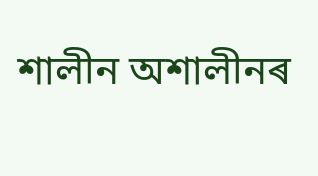শালীন অশালীনৰ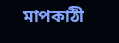মাপকাঠী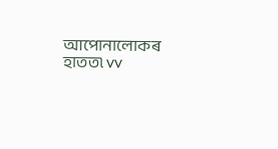আপোনালোকৰ হাতত৷ vv